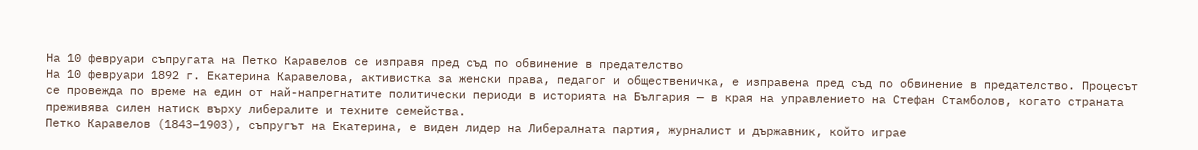На 10 февруари съпругата на Петко Каравелов се изправя пред съд по обвинение в предателство
На 10 февруари 1892 г. Екатерина Каравелова, активистка за женски права, педагог и общественичка, е изправена пред съд по обвинение в предателство. Процесът се провежда по време на един от най-напрегнатите политически периоди в историята на България — в края на управлението на Стефан Стамболов, когато страната преживява силен натиск върху либералите и техните семейства.
Петко Каравелов (1843–1903), съпругът на Екатерина, е виден лидер на Либералната партия, журналист и държавник, който играе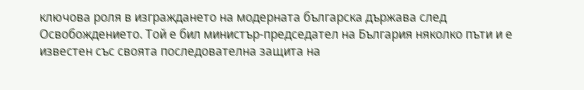ключова роля в изграждането на модерната българска държава след Освобождението. Той е бил министър-председател на България няколко пъти и е известен със своята последователна защита на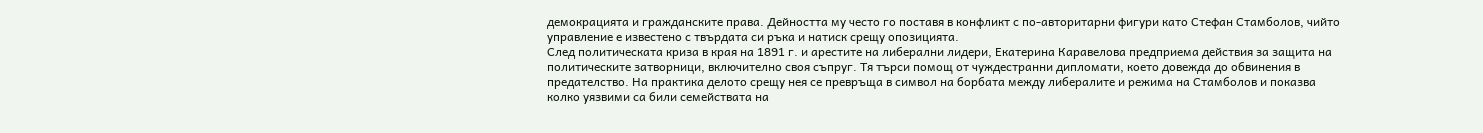демокрацията и гражданските права. Дейността му често го поставя в конфликт с по-авторитарни фигури като Стефан Стамболов, чийто управление е известено с твърдата си ръка и натиск срещу опозицията.
След политическата криза в края на 1891 г. и арестите на либерални лидери, Екатерина Каравелова предприема действия за защита на политическите затворници, включително своя съпруг. Тя търси помощ от чуждестранни дипломати, което довежда до обвинения в предателство. На практика делото срещу нея се превръща в символ на борбата между либералите и режима на Стамболов и показва колко уязвими са били семействата на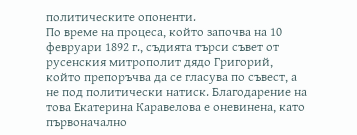политическите опоненти.
По време на процеса, който започва на 10 февруари 1892 г., съдията търси съвет от русенския митрополит дядо Григорий, който препоръчва да се гласува по съвест, а не под политически натиск. Благодарение на това Екатерина Каравелова е оневинена, като първоначално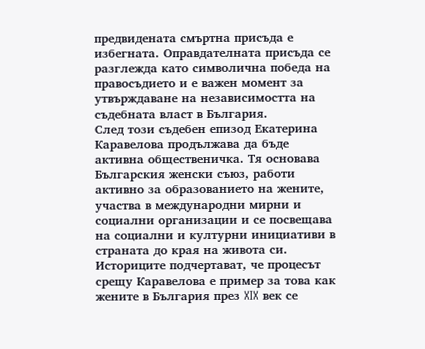предвидената смъртна присъда е избегната. Оправдателната присъда се разглежда като символична победа на правосъдието и е важен момент за утвърждаване на независимостта на съдебната власт в България.
След този съдебен епизод Екатерина Каравелова продължава да бъде активна общественичка. Тя основава Българския женски съюз, работи активно за образованието на жените, участва в международни мирни и социални организации и се посвещава на социални и културни инициативи в страната до края на живота си.
Историците подчертават, че процесът срещу Каравелова е пример за това как жените в България през XIX век се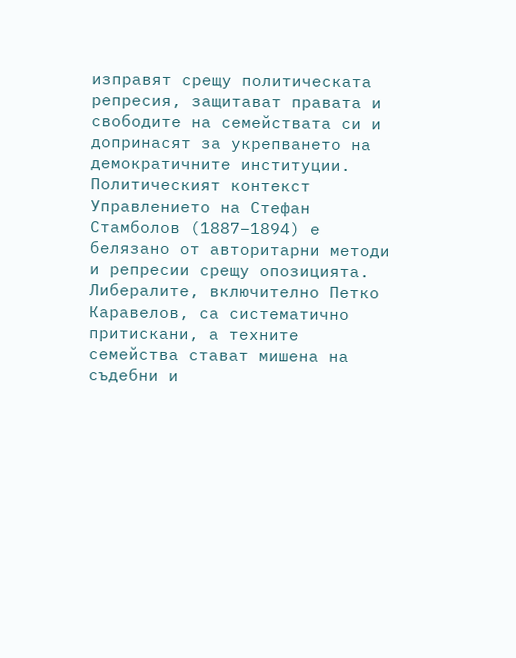изправят срещу политическата репресия, защитават правата и свободите на семействата си и допринасят за укрепването на демократичните институции.
Политическият контекст
Управлението на Стефан Стамболов (1887–1894) е белязано от авторитарни методи и репресии срещу опозицията. Либералите, включително Петко Каравелов, са систематично притискани, а техните семейства стават мишена на съдебни и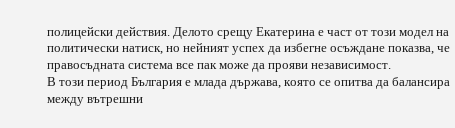полицейски действия. Делото срещу Екатерина е част от този модел на политически натиск, но нейният успех да избегне осъждане показва, че правосъдната система все пак може да прояви независимост.
В този период България е млада държава, която се опитва да балансира между вътрешни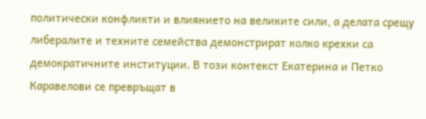политически конфликти и влиянието на великите сили, а делата срещу либералите и техните семейства демонстрират колко крехки са демократичните институции. В този контекст Екатерина и Петко Каравелови се превръщат в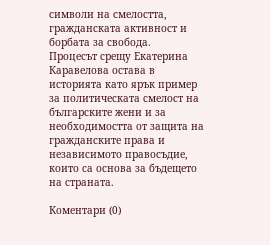символи на смелостта, гражданската активност и борбата за свобода.
Процесът срещу Екатерина Каравелова остава в историята като ярък пример за политическата смелост на българските жени и за необходимостта от защита на гражданските права и независимото правосъдие, които са основа за бъдещето на страната.

Коментари (0)